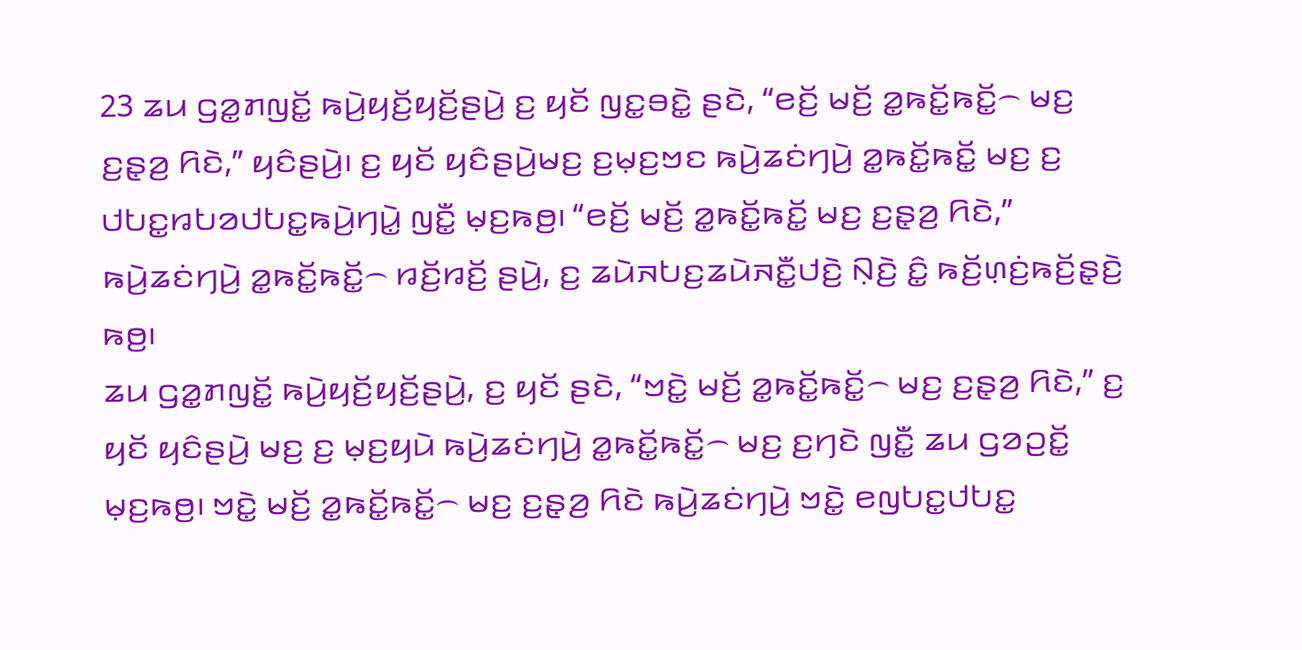23 ꤘꤣ ꤞꤤ꤭ꤊꤜꤢꤩ꤭ ꤒꤣꤧ꤬ꤟꤢꤩ꤬ꤟꤢꤩ꤬ꤔꤣꤧ꤬ ꤢ꤬ ꤟꤢꤩ ꤜꤢ꤭ꤋꤢꤧ꤭ ꤔꤢꤧ, “ꤕꤢꤩ꤬ ꤗꤢꤩ꤬ ꤤ꤭ꤒꤢꤩ꤭ꤒꤢꤩ꤭꤮ ꤗꤢ꤬ ꤢ꤬ꤔ꤫ꤤ꤬ ꤖꤢꤧ,” ꤟꤢꤨꤔꤣꤧ꤬꤯ ꤢ꤬ ꤟꤢꤩ ꤟꤢꤨꤔꤣꤧ꤬ꤗꤢ꤬ ꤢ꤬ꤗ꤫ꤢ꤬ꤠꤢ ꤒꤣꤧ꤬ꤘꤢꤦꤚꤣꤧ꤬ ꤤ꤭ꤒꤢꤩ꤭ꤒꤢꤩ꤭ ꤗꤢ꤬ ꤢ꤬ ꤓꤝꤢ꤭ꤙꤝꤤꤓꤝꤢ꤭ꤒꤣꤧ꤬ꤚꤣꤧ꤭ ꤜꤢꤪ꤭ ꤗ꤫ꤢ꤬ꤒꤥ꤬꤯ “ꤕꤢꤩ꤬ ꤗꤢꤩ꤬ ꤤ꤭ꤒꤢꤩ꤭ꤒꤢꤩ꤭ ꤗꤢ꤬ ꤢ꤬ꤔ꤫ꤤ꤬ ꤖꤢꤧ,” ꤒꤣꤧ꤬ꤘꤢꤦꤚꤣꤧ꤬ ꤤ꤭ꤒꤢꤩ꤭ꤒꤢꤩ꤭꤮ ꤙꤢꤩ꤬ꤙꤢꤩ꤬ ꤔꤣꤧ꤬, ꤢ꤬ ꤘꤣꤧꤏꤝꤢ꤬ꤘꤣꤧꤏꤢꤪ꤭ꤓꤢꤧ꤬ ꤡ꤫ꤢꤧ꤬ ꤢꤨ꤭ ꤒꤢꤩ꤬ꤛ꤫ꤢꤦ꤬ꤒꤢꤩ꤬ꤔ꤫ꤢꤧ꤬ ꤒꤥ꤬꤯
ꤘꤣ ꤞꤤ꤭ꤊꤜꤢꤩ꤭ ꤒꤣꤧ꤬ꤟꤢꤩ꤬ꤟꤢꤩ꤬ꤔꤣꤧ꤬, ꤢ꤬ ꤟꤢꤩ ꤔꤢꤧ, “ꤠꤢꤧ꤭ ꤗꤢꤩ꤬ ꤤ꤭ꤒꤢꤩ꤭ꤒꤢꤩ꤭꤮ ꤗꤢ꤬ ꤢ꤬ꤔ꤫ꤤ꤬ ꤖꤢꤧ,” ꤢ꤬ ꤟꤢꤩ ꤟꤢꤨꤔꤣꤧ꤬ ꤗꤢ꤬ ꤢ꤬ ꤗ꤫ꤢ꤬ꤟꤣꤧ ꤒꤣꤧ꤬ꤘꤢꤦꤚꤣꤧ꤬ ꤤ꤭ꤒꤢꤩ꤭ꤒꤢꤩ꤭꤮ ꤗꤢ꤬ ꤢ꤬ꤚꤢꤧ ꤜꤢꤪ꤭ ꤘꤣ ꤞꤤꤑꤢꤩ꤭ ꤗ꤫ꤢ꤬ꤒꤥ꤬꤯ ꤠꤢꤧ꤭ ꤗꤢꤩ꤬ ꤤ꤭ꤒꤢꤩ꤭ꤒꤢꤩ꤭꤮ ꤗꤢ꤬ ꤢ꤬ꤔ꤫ꤤ꤬ ꤖꤢꤧ ꤒꤣꤧ꤬ꤘꤢꤦꤚꤣꤧ꤬ ꤠꤢꤧ꤭ ꤕꤜꤝꤢ꤭ꤓꤝꤢ꤭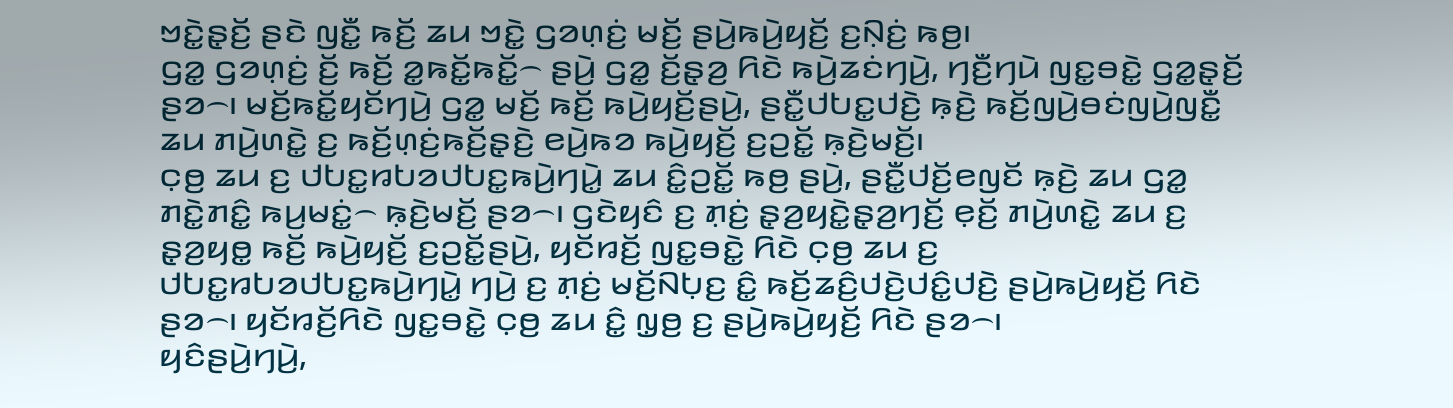ꤠꤢꤧ꤭ꤔ꤫ꤢꤩ꤬ ꤔꤢꤧ ꤜꤢꤪ꤭ ꤒꤢꤩ꤬ ꤘꤣ ꤠꤢꤧ꤭ ꤞꤤꤛ꤫ꤢꤦ꤬ ꤗꤢꤩ꤬ ꤔꤣꤧ꤬ꤒꤣꤧ꤬ꤟꤢꤩ꤬ ꤢ꤬ꤡ꤫ꤢꤦ꤬ ꤒꤥ꤬꤯
ꤞꤤ꤭ ꤞꤤꤛ꤫ꤢꤦ꤬ ꤢꤩ꤬ ꤒꤢꤩ꤬ ꤤ꤭ꤒꤢꤩ꤭ꤒꤢꤩ꤭꤮ ꤔꤣꤧ꤬ ꤞꤤ꤭ ꤢꤩ꤬ꤔ꤫ꤤ꤬ ꤖꤢꤧ ꤒꤣꤧ꤬ꤘꤢꤦꤚꤣꤧ꤬, ꤚꤢꤪ꤬ꤚꤣꤧ ꤜꤢ꤭ꤋꤢꤧ꤭ ꤞꤤ꤭ꤔ꤫ꤢꤩ꤬ ꤔꤤ꤮꤯ ꤗꤢꤩ꤬ꤒꤢꤩ꤭ꤟꤢꤩꤚꤣꤧ꤬ ꤞꤤ꤭ ꤗꤢꤩ꤬ ꤒꤢꤩ꤬ ꤒꤣꤧ꤬ꤟꤢꤩ꤬ꤔꤣꤧ꤬, ꤔꤢꤪ꤭ꤓꤝꤢ꤭ꤓꤢꤧ꤬ ꤒ꤫ꤢꤧ꤬ ꤒꤢꤩ꤬ꤜꤣꤧ꤬ꤋꤢꤦꤜꤣꤧ꤬ꤜꤢꤪ꤭ ꤘꤣ ꤊꤣꤧ꤬ꤛꤢꤧ꤭ ꤢ꤬ ꤒꤢꤩ꤬ꤛ꤫ꤢꤦ꤬ꤒꤢꤩ꤬ꤔ꤫ꤢꤧ꤬ ꤕꤣꤧ꤬ꤒꤤ ꤒꤣꤧ꤬ꤟꤢꤩ꤬ ꤢ꤬ꤑꤢꤩ꤭ ꤒ꤫ꤢꤧ꤬ꤗꤢꤩ꤬꤯
ꤍ꤫ꤥ꤬ ꤘꤣ ꤢ꤬ ꤓꤝꤢ꤭ꤙꤝꤤꤓꤝꤢ꤭ꤒꤣꤧ꤬ꤚꤣꤧ꤭ ꤘꤣ ꤢꤨ꤭ꤑꤢꤩ꤭ ꤒꤥ꤬ ꤔꤣꤧ꤬, ꤔꤢꤪ꤭ꤓꤢꤩ꤬ꤕꤜꤢꤩ ꤒ꤫ꤢꤧ꤬ ꤘꤣ ꤞꤤ꤭ ꤊꤢꤧ꤭ꤊꤢꤨ꤭ ꤒꤣ꤬ꤗꤢꤦ꤭꤮ ꤒ꤫ꤢꤧ꤬ꤗꤢꤩ꤬ ꤔꤤ꤮꤯ ꤞꤢꤧꤟꤢꤨ ꤢ꤬ ꤊ꤫ꤢꤦ꤬ ꤔ꤫ꤤ꤬ꤟꤢꤧ꤭ꤔ꤫ꤤ꤬ꤚꤢꤩ꤬ ꤕ꤫ꤢꤩ꤬ ꤊꤣꤧ꤬ꤛꤢꤧ꤭ ꤘꤣ ꤢ꤬ ꤔ꤫ꤤ꤬ꤟꤥ꤭ ꤒꤢꤩ꤬ ꤒꤣꤧ꤬ꤟꤢꤩ꤬ ꤢ꤬ꤑꤢꤩ꤭ꤔꤣꤧ꤬, ꤟꤢꤩꤙꤢꤩ꤬ ꤜꤢ꤭ꤋꤢꤧ꤭ ꤖꤢꤧ ꤍ꤫ꤥ꤬ ꤘꤣ ꤢ꤬ ꤓꤝꤢ꤭ꤙꤝꤤꤓꤝꤢ꤭ꤒꤣꤧ꤬ꤚꤣꤧ꤭ ꤚꤣꤧ꤬ ꤢ꤬ ꤊ꤫ꤢꤦ꤬ ꤗꤢꤩ꤬ꤡꤝ꤫ꤢ꤬ ꤢꤨ꤭ ꤒꤢꤩ꤬ꤘꤢꤨ꤬ꤓꤢꤧ꤬ꤓꤢꤨ꤭ꤓꤢꤧ꤬ ꤔꤣꤧ꤬ꤒꤣꤧ꤬ꤟꤢꤩ꤬ ꤖꤢꤧ ꤔꤤ꤮꤯ ꤟꤢꤩꤙꤢꤩ꤬ꤖꤢꤧ ꤜꤢ꤭ꤋꤢꤧ꤭ ꤍ꤫ꤥ꤬ ꤘꤣ ꤢꤨ꤭ ꤜ꤫ꤥ꤬ ꤢ꤬ ꤔꤣꤧ꤬ꤒꤣꤧ꤬ꤟꤢꤩ꤬ ꤖꤢꤧ ꤔꤤ꤮꤯
ꤟꤢꤨꤔꤣꤧ꤬ꤚꤣꤧ꤬,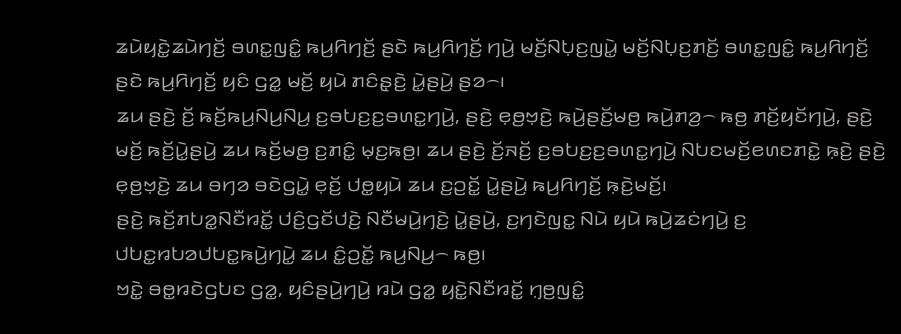ꤘꤣꤧꤟꤢꤧ꤭ꤘꤣꤧꤚꤢꤩ꤬ ꤋꤛꤢ꤭ꤜꤢꤨ꤭ ꤒꤣ꤬ꤖꤚꤢꤩ꤬ ꤔꤢꤧ ꤒꤣ꤬ꤖꤚꤢꤩ꤬ ꤚꤣꤧ꤬ ꤗꤢꤩ꤬ꤡꤝ꤫ꤢ꤬ꤜꤣꤧ꤭ ꤗꤢꤩ꤬ꤡꤝ꤫ꤢ꤬ꤊꤢꤩ꤬ ꤋꤛꤢ꤭ꤜꤢꤨ꤭ ꤒꤣ꤬ꤖꤚꤢꤩ꤬ ꤔꤢꤧ ꤒꤣ꤬ꤖꤚꤢꤩ꤬ ꤟꤢꤨ ꤞꤤ꤭ ꤗꤢꤩ꤬ ꤟꤣꤧ ꤊꤢꤨꤔ꤫ꤢꤧ꤬ ꤣꤧ꤭ꤔꤣꤧ꤬ ꤔꤤ꤮꤯
ꤘꤣ ꤔꤢꤧ꤬ ꤢꤩ꤬ ꤒꤢꤩ꤬ꤒꤣ꤬ꤡꤣ꤬ꤡꤣ꤬ ꤢ꤬ꤋꤝꤢ꤬ꤢ꤬ꤋꤛꤢ꤭ꤚꤣꤧ꤬, ꤔꤢꤧ꤬ ꤕ꤫ꤥ꤬ꤠ꤫ꤢꤧ꤬ ꤒꤣꤧ꤬ꤔꤢꤩ꤬ꤗꤥ꤬ ꤒꤣꤧ꤬ꤊꤤ꤬꤮ ꤒꤥ꤬ ꤊꤢꤩ꤬ꤟꤢꤩꤚꤣꤧ꤬, ꤔꤢꤧ꤬ ꤗꤢꤩ꤬ ꤒꤢꤩ꤬ꤣꤧ꤭ꤔꤣꤧ꤬ ꤘꤣ ꤒꤢꤩ꤬ꤗꤥ꤬ ꤢ꤬ꤊꤢꤨ꤭ ꤗ꤫ꤢ꤬ꤒꤥ꤬꤯ ꤘꤣ ꤔꤢꤧ꤬ ꤢꤩ꤬ꤏꤢꤩ꤬ ꤢ꤬ꤋꤝꤢ꤬ꤢ꤬ꤋꤛꤢ꤭ꤚꤣꤧ꤬ ꤡꤝꤢꤗꤢꤩ꤬ꤕꤛꤢꤊꤢꤧ꤭ ꤒ꤫ꤢꤧ꤬ ꤔꤢꤧ꤬ ꤕ꤫ꤥ꤬ꤠ꤫ꤢꤧ꤬ ꤘꤣ ꤋꤚꤤ ꤋꤢꤧꤞꤣꤧ꤭ ꤕ꤫ꤢꤩ꤬ ꤓꤥ꤭ꤟꤣꤧ ꤘꤣ ꤢ꤬ꤑꤢꤩ꤭ ꤣꤧ꤭ꤔꤣꤧ꤬ ꤒꤣ꤬ꤖꤚꤢꤩ꤬ ꤒ꤫ꤢꤧ꤬ꤗꤢꤩ꤬꤯
ꤔꤢꤧ꤬ ꤒꤢꤩ꤬ꤊꤝꤤ꤭ꤡꤢꤪꤙꤢꤩ꤭ ꤓꤢꤨ꤬ꤞꤢꤩꤓꤢꤧ꤬ ꤡꤢꤪꤗꤣꤧ꤬ꤚꤢꤧ꤬ ꤣꤧ꤭ꤔꤣꤧ꤬, ꤢ꤬ꤚꤢꤧꤜꤢ꤭ ꤡꤣꤧ ꤟꤣꤧ ꤒꤣꤧ꤬ꤘꤢꤦꤚꤣꤧ꤬ ꤢ꤬ ꤓꤝꤢ꤭ꤙꤝꤤꤓꤝꤢ꤭ꤒꤣꤧ꤬ꤚꤣꤧ꤭ ꤘꤣ ꤢꤨ꤭ꤑꤢꤩ꤭ ꤒꤣ꤬ꤡꤣ꤬꤮ ꤒꤥ꤬꤯
ꤠꤢꤧ꤭ ꤋꤥ꤭ꤙꤢꤧꤞꤝꤢ ꤞꤤ꤭, ꤟꤢꤨꤔꤣꤧ꤬ꤚꤣꤧ꤬ ꤙꤣꤧ ꤞꤤ꤭ ꤟꤢꤧ꤭ꤡꤢꤪꤙꤢꤩ꤭ ꤚ꤫ꤥ꤬ꤜꤢꤨ꤭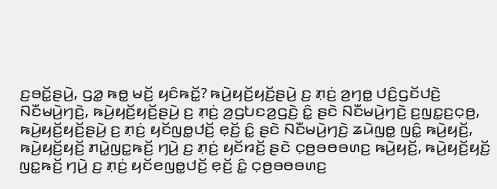ꤢ꤬ꤋꤢꤩ꤭ꤔꤣꤧ꤬, ꤞꤤ꤭ ꤒꤥ꤭ ꤗꤢꤩ꤬ ꤟꤢꤨꤒꤢꤩ꤭? ꤒꤣꤧ꤬ꤟꤢꤩ꤬ꤟꤢꤩ꤬ꤔꤣꤧ꤬ ꤢ꤬ ꤊ꤫ꤢꤦ꤬ ꤤ꤬ꤚꤥ꤭ ꤓꤢꤨ꤬ꤞꤢꤩꤓꤢꤧ꤬ ꤡꤢꤪꤗꤣꤧ꤬ꤚꤢꤧ꤬, ꤒꤣꤧ꤬ꤟꤢꤩ꤬ꤟꤢꤩ꤬ꤔꤣꤧ꤬ ꤢ꤬ ꤊ꤫ꤢꤦ꤬ ꤤ꤬ꤞꤝꤢꤤ꤬ꤞꤢꤧ꤬ ꤢꤨ꤭ ꤔꤢꤧ ꤡꤢꤪꤗꤣꤧ꤬ꤚꤢꤧ꤬ ꤢ꤬ꤜꤢ꤭ꤢ꤬ꤍ꤫ꤥ꤬, ꤒꤣꤧ꤬ꤟꤢꤩ꤬ꤟꤢꤩ꤬ꤔꤣꤧ꤬ ꤢ꤬ ꤊ꤫ꤢꤦ꤬ ꤟꤢꤩꤜꤥ꤭ꤓꤢꤩ꤬ ꤕ꤫ꤢꤩ꤬ ꤢꤨ꤭ ꤔꤢꤧ ꤡꤢꤪꤗꤣꤧ꤬ꤚꤢꤧ꤬ ꤘꤣꤧꤜꤥ꤭ ꤜꤢꤨ꤭ ꤒꤣꤧ꤬ꤟꤢꤩ꤬, ꤒꤣꤧ꤬ꤟꤢꤩ꤬ꤟꤢꤩ꤬ ꤊꤣꤧ꤭ꤜꤢ꤭ꤒꤢꤩ꤬ ꤚꤣꤧ꤬ ꤢ꤬ ꤊ꤫ꤢꤦ꤬ ꤟꤢꤩꤙꤢꤩ꤬ ꤔꤢꤧ ꤍ꤫ꤥ꤬ꤋꤥꤋꤛꤢ꤬ ꤒꤣꤧ꤬ꤟꤢꤩ꤬, ꤒꤣꤧ꤬ꤟꤢꤩ꤬ꤟꤢꤩ꤬ ꤜꤢ꤭ꤒꤢꤩ꤬ ꤚꤣꤧ꤬ ꤢ꤬ ꤊ꤫ꤢꤦ꤬ ꤟꤢꤩꤕꤜꤥ꤭ꤓꤢꤩ꤬ ꤕ꤫ꤢꤩ꤬ ꤢꤨ꤭ ꤍ꤫ꤥ꤬ꤋꤥꤋꤛꤢ꤬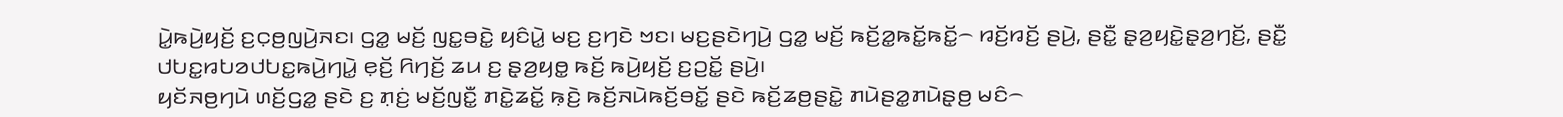ꤣꤧ꤭ꤒꤣꤧ꤬ꤟꤢꤩ꤬ ꤢ꤬ꤍ꤫ꤥ꤬ꤜꤣꤧ꤬ꤏꤢ꤯ ꤞꤤ꤭ ꤗꤢꤩ꤬ ꤜꤢ꤭ꤋꤢꤧ꤭ ꤟꤢꤨꤣꤧ꤭ ꤗꤢ꤬ ꤢ꤬ꤚꤢꤧ ꤠꤢ꤯ ꤗꤢ꤬ꤔꤢꤧꤚꤣꤧ꤬ ꤞꤤ꤭ ꤗꤢꤩ꤬ ꤒꤢꤩ꤬ꤤ꤭ꤒꤢꤩ꤭ꤒꤢꤩ꤭꤮ ꤙꤢꤩ꤬ꤙꤢꤩ꤬ ꤔꤣꤧ꤬, ꤔꤢꤪ꤭ ꤔ꤫ꤤ꤬ꤟꤢꤧ꤭ꤔ꤫ꤤ꤬ꤚꤢꤩ꤬, ꤔꤢꤪ꤭ ꤓꤝꤢ꤭ꤙꤝꤤꤓꤝꤢ꤭ꤒꤣꤧ꤬ꤚꤣꤧ꤭ ꤕ꤫ꤢꤩ꤬ ꤖꤚꤢꤩ꤬ ꤘꤣ ꤢ꤬ ꤔ꤫ꤤ꤬ꤟꤥ꤭ ꤒꤢꤩ꤬ ꤒꤣꤧ꤬ꤟꤢꤩ꤬ ꤢ꤬ꤑꤢꤩ꤭ ꤔꤣꤧ꤬꤯
ꤟꤢꤩꤏꤥ꤬ꤚꤣꤧ ꤛꤢꤩ꤬ꤞꤤ꤭ ꤔꤢꤧ ꤢ꤬ ꤊ꤫ꤢꤦ꤬ ꤗꤢꤩ꤬ꤜꤢꤪ꤭ ꤊꤢꤧ꤭ꤘꤢꤩ꤭ ꤒ꤫ꤢꤧ꤬ ꤒꤢꤩ꤬ꤏꤣꤧꤒꤢꤩ꤬ꤋꤢꤩ꤭ ꤔꤢꤧ ꤒꤢꤩ꤬ꤘꤥ꤬ꤔꤢꤧ꤭ ꤊꤣꤧꤔꤤ꤭ꤊꤣꤧꤔ꤫ꤥ꤬ ꤗꤢꤨ꤮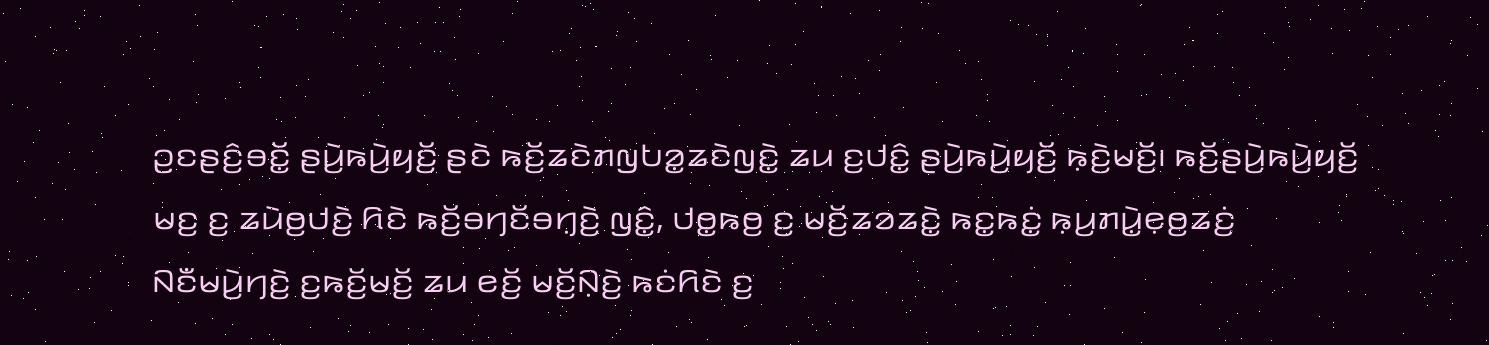ꤑꤢꤔꤢꤨ꤬ꤋꤢꤩ꤭ ꤔꤣꤧ꤬ꤒꤣꤧ꤬ꤟꤢꤩ꤬ ꤔꤢꤧ ꤒꤢꤩ꤬ꤘꤢꤧꤊꤜꤝꤤ꤭ꤘꤢꤧꤜꤢꤧ꤭ ꤘꤣ ꤢ꤬ꤓꤢꤨ꤭ ꤔꤣꤧ꤬ꤒꤣꤧ꤬ꤟꤢꤩ꤬ ꤒ꤫ꤢꤧ꤬ꤗꤢꤩ꤬꤯ ꤒꤢꤩ꤬ꤔꤣꤧ꤬ꤒꤣꤧ꤬ꤟꤢꤩ꤬ ꤗꤢ꤬ ꤢ꤬ ꤘꤣꤧꤥ꤬ꤓꤢꤧ꤬ ꤖꤢꤧ ꤒꤢꤩ꤬ꤋꤚꤢꤩꤋꤚ꤫ꤢꤧ꤬ ꤜꤢꤨ꤭, ꤓꤥ꤭ꤒꤥ꤬ ꤢ꤬ ꤗꤢꤩ꤬ꤘꤤꤘꤢꤧ꤭ ꤒꤢ꤭ꤒꤢꤦ꤭ ꤒ꤫ꤣ꤬ꤊꤣꤧ꤭ꤕ꤫ꤥ꤬ꤘꤢꤦ꤬ ꤡꤢꤪꤗꤣꤧ꤬ꤚꤢꤧ꤬ ꤢ꤬ꤒꤢꤩ꤬ꤗꤢꤩ꤬ ꤘꤣ ꤕꤢꤩ꤬ ꤗꤢꤩ꤬ꤡ꤫ꤢꤧ꤬ ꤒꤢꤦꤖꤢꤧ ꤢ꤬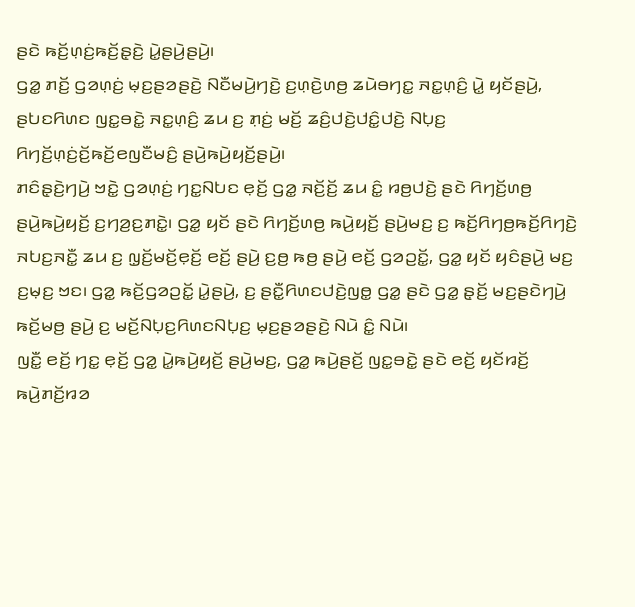ꤔꤢꤧ ꤒꤢꤩ꤬ꤛ꤫ꤢꤦ꤬ꤒꤢꤩ꤬ꤔ꤫ꤢꤧ꤬ ꤣꤧ꤭ꤔꤣꤧ꤬ꤔꤣꤧ꤬꤯
ꤞꤤ꤭ ꤊꤢꤩ꤬ ꤞꤤꤛ꤫ꤢꤦ꤬ ꤗ꤫ꤢ꤬ꤔꤤꤔꤢꤧ꤬ ꤡꤢꤪꤗꤣꤧ꤬ꤚꤢꤧ꤬ ꤢ꤬ꤛ꤫ꤢꤧ꤬ꤛꤥ꤬ ꤘꤣꤧꤋꤚꤢ꤭ ꤏꤢ꤭ꤛ꤫ꤢꤨ꤬ ꤣꤧ꤭ ꤟꤢꤩꤔꤣꤧ꤬, ꤔꤝꤢꤖꤛꤢ ꤜꤢ꤭ꤋꤢꤧ꤭ ꤏꤢ꤭ꤛ꤫ꤢꤨ꤬ ꤘꤣ ꤢ꤬ ꤊ꤫ꤢꤦ꤬ ꤗꤢꤩ꤬ ꤘꤢꤨ꤬ꤓꤢꤧ꤬ꤓꤢꤨ꤭ꤓꤢꤧ꤬ ꤡꤝ꤫ꤢ꤬ ꤖꤚꤢꤩ꤬ꤛ꤫ꤢꤦ꤬ꤢꤩ꤬ꤒꤢꤩ꤬ꤕꤜꤢꤪꤗꤢꤨ꤬ ꤔꤣꤧ꤬ꤒꤣꤧ꤬ꤟꤢꤩ꤬ꤔꤣꤧ꤬꤯
ꤊꤢꤨꤔ꤫ꤢꤧ꤬ꤚꤣꤧ꤬ ꤠꤢꤧ꤭ ꤞꤤꤛ꤫ꤢꤦ꤬ ꤚꤢ꤭ꤡꤝꤢ ꤕ꤫ꤢꤩ꤬ ꤞꤤ꤭ ꤏꤢꤩ꤬ꤢꤩ꤬ ꤘꤣ ꤢꤨ꤭ ꤙꤥ꤬ꤓꤢꤧ꤬ ꤔꤢꤧ ꤖꤚꤢꤩ꤬ꤛꤥ꤬ ꤔꤣꤧ꤬ꤒꤣꤧ꤬ꤟꤢꤩ꤬ ꤢ꤬ꤚꤤ꤬ꤢ꤬ꤊꤢꤧ꤭꤯ ꤞꤤ꤭ ꤟꤢꤩ ꤔꤢꤧ ꤖꤚꤢꤩ꤬ꤛꤥ꤬ ꤒꤣꤧ꤬ꤟꤢꤩ꤬ ꤔꤣꤧ꤬ꤗꤢ꤬ ꤢ꤬ ꤒꤢꤩ꤬ꤖꤚꤥ꤬ꤒꤢꤩ꤬ꤖꤚꤢꤧ꤬ ꤏꤝꤢ꤬ꤏꤢꤪ꤭ ꤘꤣ ꤢ꤬ ꤜ꤫ꤢꤩ꤬ꤗꤢꤩ꤬ꤕ꤫ꤢꤩ꤬ ꤕꤢꤩ꤬ ꤔꤣꤧ꤬ ꤢ꤬ꤥ꤬ ꤒꤥ꤬ ꤔꤣꤧ꤬ ꤕꤢꤩ꤬ ꤞꤤꤑꤢꤩ꤭, ꤞꤤ꤭ ꤟꤢꤩ ꤟꤢꤨꤔꤣꤧ꤬ ꤗꤢ꤬ ꤢ꤬ꤗ꤫ꤢ꤬ ꤠꤢ꤯ ꤞꤤ꤭ ꤒꤢꤩ꤬ꤞꤤꤑꤢꤩ꤭ ꤣꤧ꤭ꤔꤣꤧ꤬, ꤢ꤬ ꤔꤢꤪ꤭ꤖꤛꤢꤓꤢꤧ꤬ꤜꤥ꤭ ꤞꤤ꤭ ꤔꤢꤧ ꤞꤤ꤭ ꤔ꤫ꤢꤩ꤬ ꤗꤢ꤬ꤔꤢꤧꤚꤣꤧ꤬ ꤒꤢꤩ꤬ꤗꤥ꤬ ꤔꤣꤧ꤬ ꤢ꤬ ꤗꤢꤩ꤬ꤡꤝ꤫ꤢ꤬ꤖꤛꤢꤡꤝ꤫ꤢ꤬ ꤗ꤫ꤢ꤬ꤔꤤꤔꤢꤧ꤬ ꤡꤣꤧ ꤢꤨ꤭ ꤡꤣꤧ꤯
ꤜꤢꤪ꤭ ꤕꤢꤩ꤬ ꤚꤢ꤭ ꤕ꤫ꤢꤩ꤬ ꤞꤤ꤭ ꤣꤧ꤭ꤒꤣꤧ꤬ꤟꤢꤩ꤬ ꤔꤣꤧ꤬ꤗꤢ꤬, ꤞꤤ꤭ ꤒꤣꤧ꤬ꤔꤢꤩ꤬ ꤜꤢ꤭ꤋꤢꤧ꤭ ꤔꤢꤧ ꤕꤢꤩ꤬ ꤟꤢꤩꤙꤢꤩ꤬ ꤒꤣꤧ꤬ꤊꤢꤩ꤬ꤙꤤ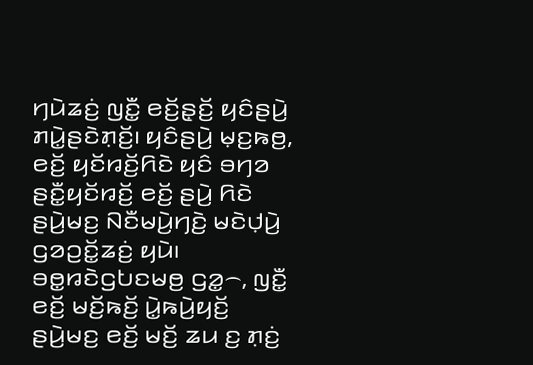ꤚꤣꤧꤘꤢꤦ꤬ ꤜꤢꤪ꤭ ꤕꤢꤩ꤬ꤔ꤫ꤢꤩ꤬ ꤟꤢꤨꤔꤣꤧ꤬ ꤊꤣꤧ꤭ꤔꤢꤧꤊ꤫ꤢꤩ꤬꤯ ꤟꤢꤨꤔꤣꤧ꤬ ꤗ꤫ꤢ꤬ꤒꤥ꤬, ꤕꤢꤩ꤬ ꤟꤢꤩꤙꤢꤩ꤬ꤖꤢꤧ ꤟꤢꤨ ꤋꤚꤤ ꤔꤢꤪ꤭ꤟꤢꤩꤙꤢꤩ꤬ ꤕꤢꤩ꤬ ꤔꤣꤧ꤬ ꤖꤢꤧ ꤔꤣꤧ꤬ꤗꤢ꤬ ꤡꤢꤪꤗꤣꤧ꤬ꤚꤢꤧ꤬ ꤗꤢꤧꤓ꤫ꤣꤧ꤬ ꤞꤤꤑꤢꤩ꤭ꤘꤢꤦ꤬ ꤟꤣꤧ꤯ ꤋꤥ꤭ꤙꤢꤧꤞꤝꤢꤗꤥ꤬ ꤞꤤ꤭꤮, ꤜꤢꤪ꤭ ꤕꤢꤩ꤬ ꤗꤢꤩ꤬ꤒꤢꤩ꤬ ꤣꤧ꤭ꤒꤣꤧ꤬ꤟꤢꤩ꤬ ꤔꤣꤧ꤬ꤗꤢ꤬ ꤕꤢꤩ꤬ ꤗꤢꤩ꤬ ꤘꤣ ꤢ꤬ ꤊ꤫ꤢꤦ꤬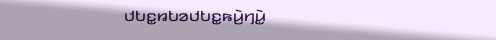ꤓꤝꤢ꤭ꤙꤝꤤꤓꤝꤢ꤭ꤒꤣꤧ꤬ꤚꤣꤧ꤭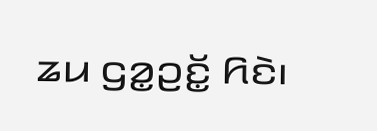ꤘꤣ ꤞꤤ꤭ꤑꤢꤩ꤭ ꤖꤢꤧ꤯